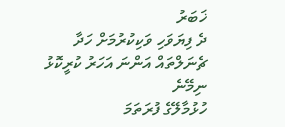ޚަބަރު
ދެ ފިޔަވަހި ވަކިކުރުމަށް ހަދާ ޗެނަލްތައް އަންނަ އަހަރު ކުރީކޮޅު ނިމޭނެ
ހުޅުމާލޭގެ ފުރަތަމަ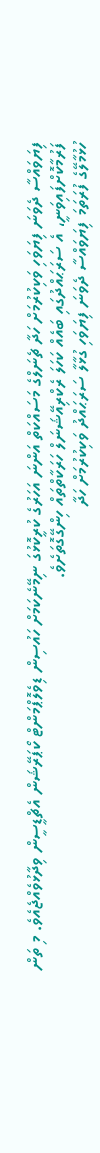ފިޔަވައްސާ ދެވަނަ ފިޔަވަހި ވަކިކުރުމަށް ހަދާ ޗެނަލްގެ މަސައްކަތް އަންނަ އަހަރުގެ ކުރީކޮޅުގަ ނިމޭނެކަމަށް ހައުސިން ޑިވެލޮޕްމަންޓް ކޯޕަރޭޝަން އެޗްޑީސީން ވިދާޅުވެއްޖެއެވެ. މި ތަން ފަރުމާކޮށްފައިވަނީ، އެ ސަރަޙައްދުގައި ބައެއް ކަހަލަ ރެކްރިއޭޝަނަލް ހަރަކާތްތައް ހިންގޭގޮތަށެވެ.
ހުޅުމާލޭގެ ފުރަތަމަ ފިޔަވައްސާ ދެވަނަ ފިޔަވަހި ގުޅާލާ ސަރަޙައްދު ވަކިކުރުމަށް ހަދާ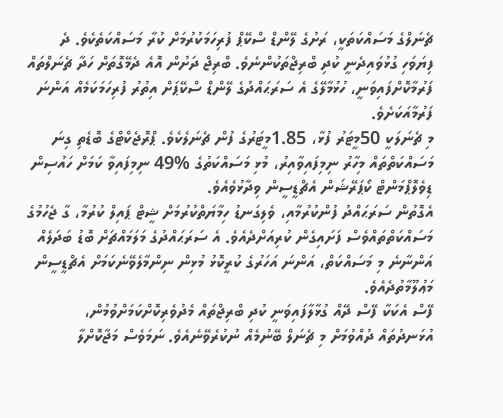ޗެނަލްގެ މަސައްކަތަކީ، ރަށުގެ ލޭންޑް ސްކޭޕް ފުރިހަމަކުރުމަށް ކުރާ މަސައްކަތެކެވެ. ދެ ފިޔަވަހި ގުޅުވައިދެނީ ކުދި ބްރިޖްތަކުންނެވެ. ބްރިޖް ދަށުން އޮއެ ދެމޭގޮތަށް ހަދާ ޗެނަލްތައް ފަރުމާކޮށްފައިވަނީ، ހުޅުމާލޭގެ އެ ސަރަޙައްދުގެ ލޭންޑް ސްކޭޕަށް އިތުރު ފުރިހަމަކަމެއް އަންނަ ފަރުމާއަކަށެވެ.
މި ޗެނަލަކީ 50މީޓަރު ފުޅާ، 1.85މީޓަރުގެ ފުން ޗެނަލެކެވެ. ޕްރޮޖެކްޓްގެ ބޮޑެތި ގިނަ މަސައްކަތްތައް މިހާރު ނިމިފައިވާއިރު، މުޅި މަސައްކަތުގެ %49 ނިމިފައިވާ ކަމަށް ހައުސިން ޑިވެލޮޕްމަންޓް ކޯޕަރޭޝަން އެޗްޑީސީން ވިދާޅުވެއެވެ.
އެގޮތުން ސަރަޙައްދު ފުންކުރުމާއި، ވެލިގަނޑު ހިމާޔަތްކުރުމަށް ޝީޓް ޕައިލް ކުރުމާ، ގާ ޖެހުމުގެ މަސައްކަތްތައްވެސް ފަށައިގެން ކުރިއަށްދެއެވެ. އެ ސަރަޙައްދުގެ މަލަމައްޗަށް ބޮޑު ބަދަލެއް އަންނާނެ މި މަސައްކަތް، އަންނަ އަހަރުގެ ކުރީކޮޅު މުޅިން ނިންމާލެވޭނެކަމަށް އެޗްޑީސީން މަޢުލޫމާތުދެއެވެ.
ފޭސް އެކަކާ ފޭސް ދޭއް ގުޅާލާފައިވަނީ ކުދި ބްރިޖްތައް މެދުވެރިކޮށްކަމަށްވުމުން، އުޅަނދުތައް ދުއްވުމަށް މި ޗެނަލް ބޭނުމެއް ނުކުރެވޭނެއެވެ. ނަމަވެސް މަޖާކޮށްލާ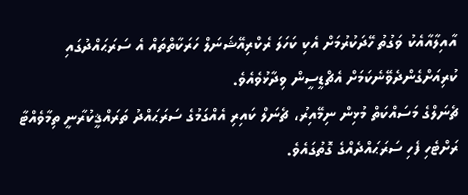އާއިލާއާއެކު ވަގުތު ހޭދަކުރުމަށް އެކި ކަހަލަ ރެކްރިއޭޝަނަލް ހަރަކާތްތައް އެ ސަރަޙައްދުގައި ކުރިއަށްގެންދެވޭނެކަމަށް އެޗްޑީސީން ވިދާޅުވެއެވެ.
ޗެނަލްގެ މަސައްކަތް މުޅިން ނިމޭއިރު، ޗެނަލް ކައިރި އެއްގަމުގެ ސަރަޙައްދު ތަރައްޤީކުރާނީ ތިމާވެއްޓާ ރަށްޓެހި ފެހި ސަރަޙައްދެއްގެ ގޮތުގައެވެ.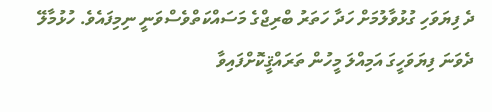ދެ ފިޔަވަހި ގުޅުވާލުމަށް ހަދާ ހަތަރު ބްރިޖްގެ މަސައްކަތްވެސްވަނީ ނިމިފައެވެ. ހުޅުމާލޭ ދެވަނަ ފިޔަވަހީގަ އަމިއްލަ މީހުން ތަރައްޤީކޮށްފައިވާ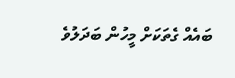ބައެއް ގެތަކަށް މީހުން ބަދަލުވެ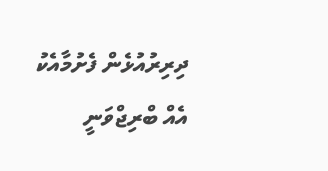ދިރިރުއުޅެން ފެށުމާއެކު އެއް ބްރިޖްވަނީ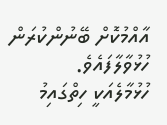އާއްމުކޮށް ބޭނުންކުރަން ހުޅުވާލާފައެވެ.
ހުޅުމާލެއަކީ ހިތްގައިމު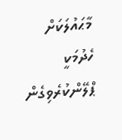މާޙައުލަކަށް ހެދުމަކީ ޕްލޭންކުރެވިގެން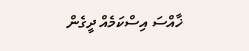ޚާއްސަ އިސްކަމެއް ދީގެން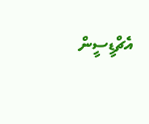އެޗްޑީސީން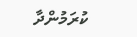ކުރަމުންދާ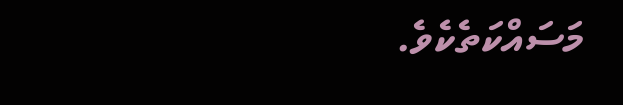މަސައްކަތެކެވެ.